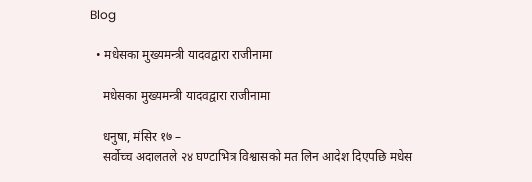Blog

  • मधेसका मुख्यमन्त्री यादवद्वारा राजीनामा

    मधेसका मुख्यमन्त्री यादवद्वारा राजीनामा

    धनुषा, मंसिर १७ –
    सर्वोच्च अदालतले २४ घण्टाभित्र विश्वासको मत लिन आदेश दिएपछि मधेस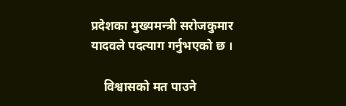प्रदेशका मुख्यमन्त्री सरोजकुमार यादवले पदत्याग गर्नुभएको छ ।

    विश्वासको मत पाउने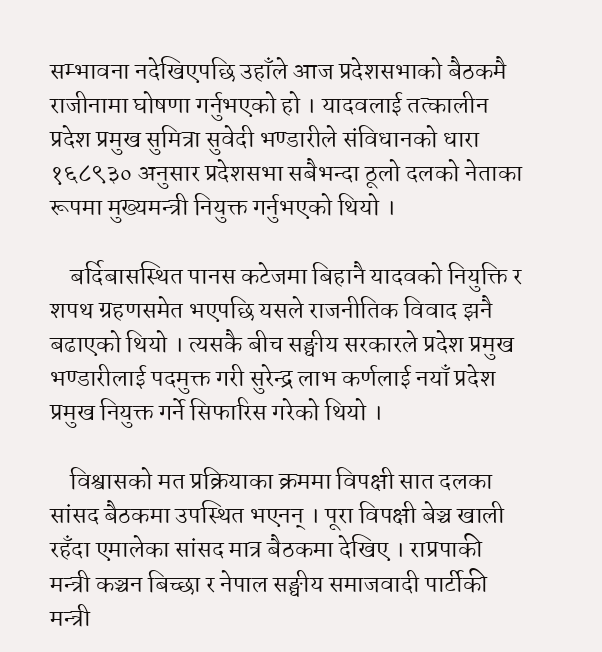सम्भावना नदेखिएपछि उहाँले आज प्रदेशसभाको बैठकमै राजीनामा घोषणा गर्नुभएको हो । यादवलाई तत्कालीन प्रदेश प्रमुख सुमित्रा सुवेदी भण्डारीले संविधानको धारा १६८९३० अनुसार प्रदेशसभा सबैभन्दा ठूलो दलको नेताका रूपमा मुख्यमन्त्री नियुक्त गर्नुभएको थियो ।

    बर्दिबासस्थित पानस कटेजमा बिहानै यादवको नियुक्ति र शपथ ग्रहणसमेत भएपछि यसले राजनीतिक विवाद झनै बढाएको थियो । त्यसकै बीच सङ्घीय सरकारले प्रदेश प्रमुख भण्डारीलाई पदमुक्त गरी सुरेन्द्र लाभ कर्णलाई नयाँ प्रदेश प्रमुख नियुक्त गर्ने सिफारिस गरेको थियो ।

    विश्वासको मत प्रक्रियाका क्रममा विपक्षी सात दलका सांसद बैठकमा उपस्थित भएनन् । पूरा विपक्षी बेञ्च खाली रहँदा एमालेका सांसद मात्र बैठकमा देखिए । राप्रपाकी मन्त्री कञ्चन बिच्छा र नेपाल सङ्घीय समाजवादी पार्टीकी मन्त्री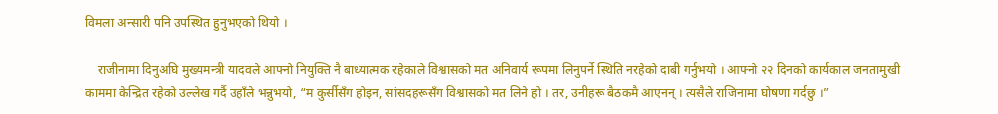विमला अन्सारी पनि उपस्थित हुनुभएको थियो ।

    राजीनामा दिनुअघि मुख्यमन्त्री यादवले आफ्नो नियुक्ति नै बाध्यात्मक रहेकाले विश्वासको मत अनिवार्य रूपमा लिनुपर्ने स्थिति नरहेको दाबी गर्नुभयो । आफ्नो २२ दिनको कार्यकाल जनतामुखी काममा केन्द्रित रहेको उल्लेख गर्दै उहाँले भन्नुभयो, “म कुर्सीसँग होइन, सांसदहरूसँग विश्वासको मत लिने हो । तर, उनीहरू बैठकमै आएनन् । त्यसैले राजिनामा घोषणा गर्दछु ।”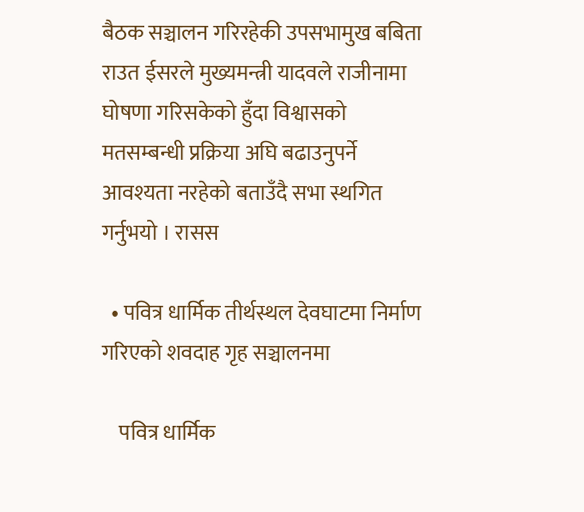बैठक सञ्चालन गरिरहेकी उपसभामुख बबिता राउत ईसरले मुख्यमन्त्री यादवले राजीनामा घोषणा गरिसकेको हुँदा विश्वासको मतसम्बन्धी प्रक्रिया अघि बढाउनुपर्ने आवश्यता नरहेको बताउँदै सभा स्थगित गर्नुभयो । रासस

  • पवित्र धार्मिक तीर्थस्थल देवघाटमा निर्माण गरिएको शवदाह गृह सञ्चालनमा

    पवित्र धार्मिक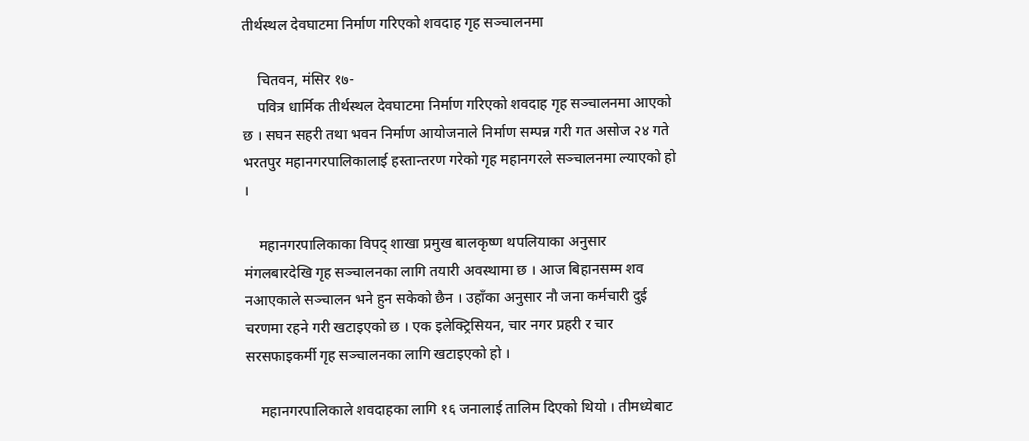तीर्थस्थल देवघाटमा निर्माण गरिएको शवदाह गृह सञ्चालनमा

    चितवन, मंसिर १७-
    पवित्र धार्मिक तीर्थस्थल देवघाटमा निर्माण गरिएको शवदाह गृह सञ्चालनमा आएको छ । सघन सहरी तथा भवन निर्माण आयोजनाले निर्माण सम्पन्न गरी गत असोज २४ गते भरतपुर महानगरपालिकालाई हस्तान्तरण गरेको गृह महानगरले सञ्चालनमा ल्याएको हो ।

    महानगरपालिकाका विपद् शाखा प्रमुख बालकृष्ण थपलियाका अनुसार मंगलबारदेखि गृह सञ्चालनका लागि तयारी अवस्थामा छ । आज बिहानसम्म शव नआएकाले सञ्चालन भने हुन सकेको छैन । उहाँका अनुसार नौ जना कर्मचारी दुई चरणमा रहने गरी खटाइएको छ । एक इलेक्ट्रिसियन, चार नगर प्रहरी र चार सरसफाइकर्मी गृह सञ्चालनका लागि खटाइएको हो ।

    महानगरपालिकाले शवदाहका लागि १६ जनालाई तालिम दिएको थियो । तीमध्येबाट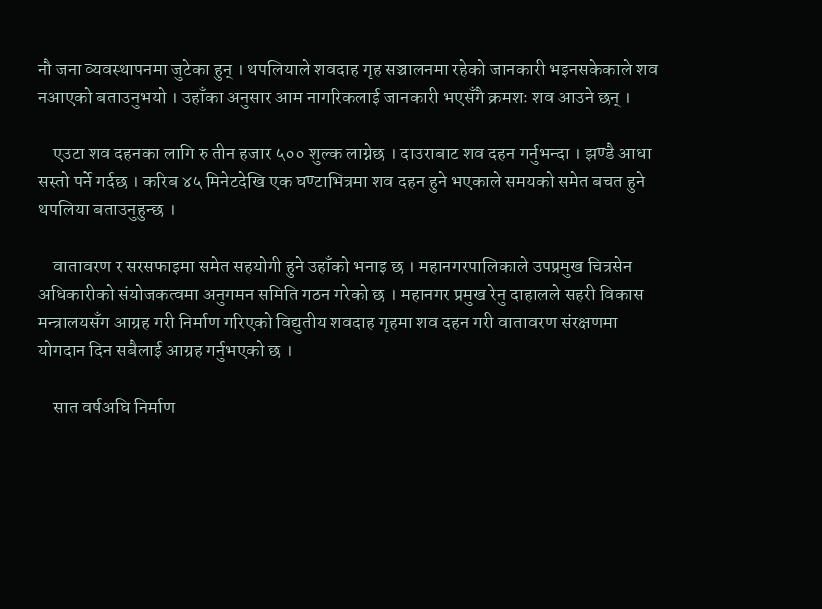नौ जना व्यवस्थापनमा जुटेका हुन् । थपलियाले शवदाह गृह सञ्चालनमा रहेको जानकारी भइनसकेकाले शव नआएको बताउनुभयो । उहाँका अनुसार आम नागरिकलाई जानकारी भएसँगै क्रमशः शव आउने छन् ।

    एउटा शव दहनका लागि रु तीन हजार ५०० शुल्क लाग्नेछ । दाउराबाट शव दहन गर्नुभन्दा । झण्डै आधा सस्तो पर्ने गर्दछ । करिब ४५ मिनेटदेखि एक घण्टाभित्रमा शव दहन हुने भएकाले समयको समेत बचत हुने थपलिया बताउनुहुन्छ ।

    वातावरण र सरसफाइमा समेत सहयोगी हुने उहाँको भनाइ छ । महानगरपालिकाले उपप्रमुख चित्रसेन अधिकारीको संयोजकत्वमा अनुगमन समिति गठन गरेको छ । महानगर प्रमुख रेनु दाहालले सहरी विकास मन्त्रालयसँग आग्रह गरी निर्माण गरिएको विद्युतीय शवदाह गृहमा शव दहन गरी वातावरण संरक्षणमा योगदान दिन सबैलाई आग्रह गर्नुभएको छ ।

    सात वर्षअघि निर्माण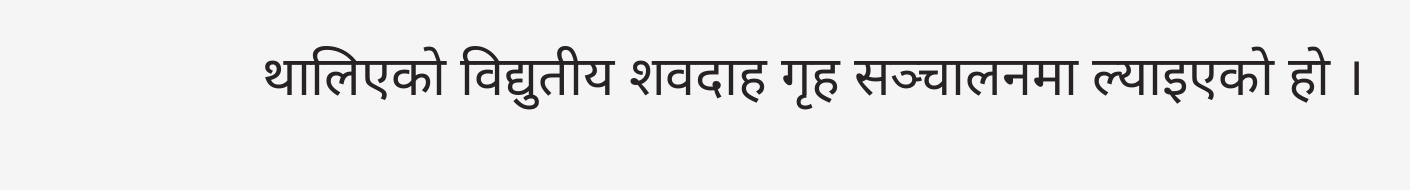थालिएको विद्युतीय शवदाह गृह सञ्चालनमा ल्याइएको हो ।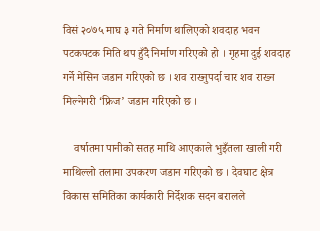विसं २०७५ माघ ३ गते निर्माण थालिएको शवदाह भवन पटकपटक मिति थप हुँदै निर्माण गरिएको हो । गृहमा दुई शवदाह गर्ने मेसिन जडान गरिएको छ । शव राख्नुपर्दा चार शव राख्न मिल्नेगरी ‘फ्रिज’ जडान गरिएको छ ।

    वर्षातमा पानीको सतह माथि आएकाले भुइँतला खाली गरी माथिल्लो तलामा उपकरण जडान गरिएको छ । देवघाट क्षेत्र विकास समितिका कार्यकारी निर्देशक सदन बरालले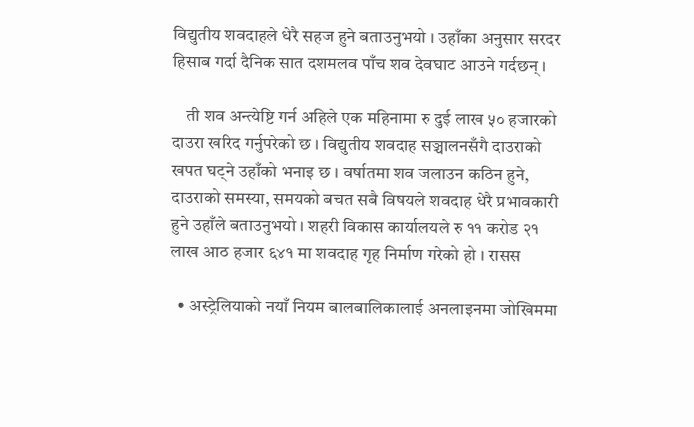विद्युतीय शवदाहले धेरै सहज हुने बताउनुभयो । उहाँका अनुसार सरदर हिसाब गर्दा दैनिक सात दशमलव पाँच शव देवघाट आउने गर्दछन् ।

    ती शव अन्त्येष्टि गर्न अहिले एक महिनामा रु दुई लाख ५० हजारको दाउरा खरिद गर्नुपरेको छ । विद्युतीय शवदाह सञ्चालनसँगै दाउराको खपत घट्ने उहाँको भनाइ छ । वर्षातमा शव जलाउन कठिन हुने, दाउराको समस्या, समयको बचत सबै विषयले शवदाह धेरै प्रभावकारी हुने उहाँले बताउनुभयो । शहरी विकास कार्यालयले रु ११ करोड २१ लाख आठ हजार ६४१ मा शवदाह गृह निर्माण गरेको हो । रासस

  • अस्ट्रेलियाको नयाँ नियम बालबालिकालाई अनलाइनमा जोखिममा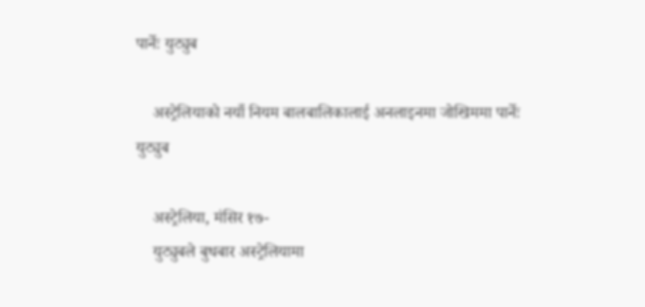पार्नेः युट्युब

    अस्ट्रेलियाको नयाँ नियम बालबालिकालाई अनलाइनमा जोखिममा पार्नेः युट्युब

    अस्ट्रेलिया, मंसिर १७-
    युट्युबले बुधबार अस्ट्रेलियामा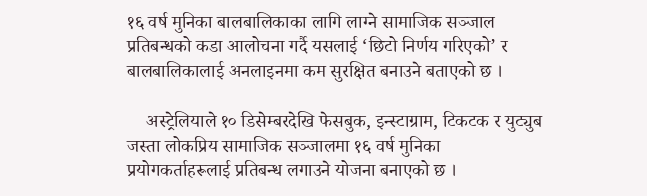१६ वर्ष मुनिका बालबालिकाका लागि लाग्ने सामाजिक सञ्जाल प्रतिबन्धको कडा आलोचना गर्दै यसलाई ‘छिटो निर्णय गरिएको’ र बालबालिकालाई अनलाइनमा कम सुरक्षित बनाउने बताएको छ ।

    अस्ट्रेलियाले १० डिसेम्बरदेखि फेसबुक, इन्स्टाग्राम, टिकटक र युट्युब जस्ता लोकप्रिय सामाजिक सञ्जालमा १६ वर्ष मुनिका प्रयोगकर्ताहरूलाई प्रतिबन्ध लगाउने योजना बनाएको छ ।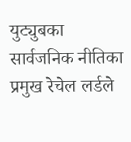युट्युबका सार्वजनिक नीतिका प्रमुख रेचेल लर्डले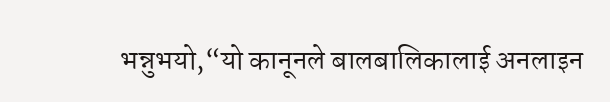भन्नुभयो,“यो कानूनले बालबालिकालाई अनलाइन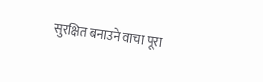सुरक्षित बनाउने वाचा पूरा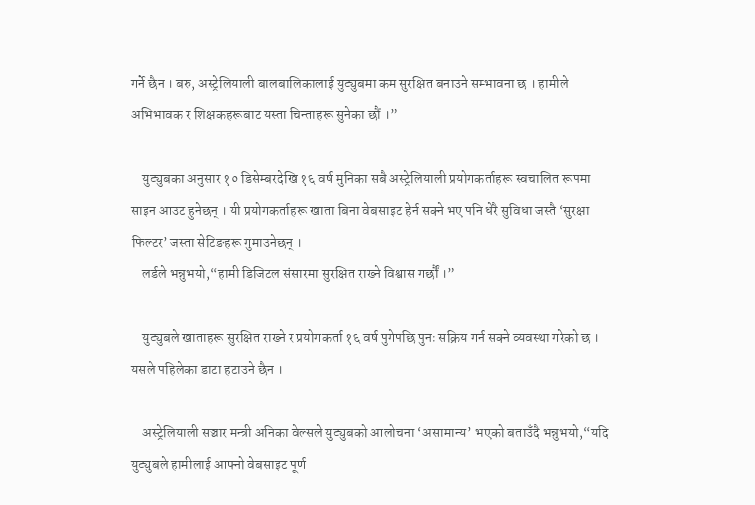गर्ने छैन । बरु, अस्ट्रेलियाली बालबालिकालाई युट्युबमा कम सुरक्षित बनाउने सम्भावना छ । हामीले अभिभावक र शिक्षकहरूबाट यस्ता चिन्ताहरू सुनेका छौं ।”

    युट्युबका अनुसार १० डिसेम्बरदेखि १६ वर्ष मुनिका सबै अस्ट्रेलियाली प्रयोगकर्ताहरू स्वचालित रूपमा साइन आउट हुनेछन् । यी प्रयोगकर्ताहरू खाता बिना वेबसाइट हेर्न सक्ने भए पनि धेरै सुविधा जस्तै ‘सुरक्षा फिल्टर’ जस्ता सेटिङहरू गुमाउनेछन् ।
    लर्डले भन्नुभयो,“हामी डिजिटल संसारमा सुरक्षित राख्ने विश्वास गर्छौं ।”

    युट्युबले खाताहरू सुरक्षित राख्ने र प्रयोगकर्ता १६ वर्ष पुगेपछि पुनः सक्रिय गर्न सक्ने व्यवस्था गरेको छ । यसले पहिलेका डाटा हटाउने छैन ।

    अस्ट्रेलियाली सञ्चार मन्त्री अनिका वेल्सले युट्युबको आलोचना ‘असामान्य’ भएको बताउँदै भन्नुभयो,“यदि युट्युबले हामीलाई आफ्नो वेबसाइट पूर्ण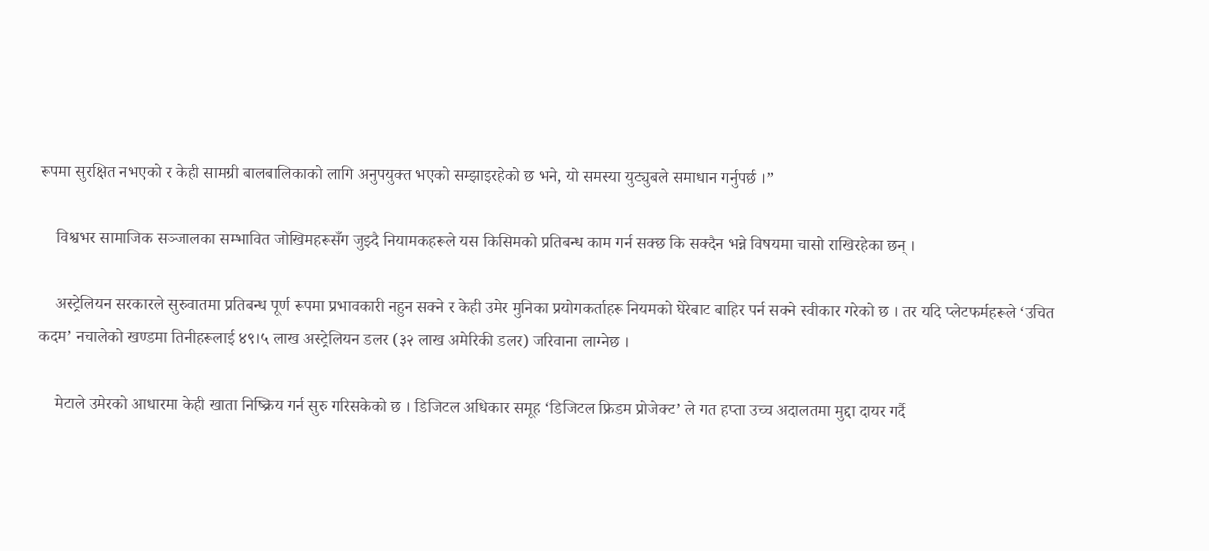रूपमा सुरक्षित नभएको र केही सामग्री बालबालिकाको लागि अनुपयुक्त भएको सम्झाइरहेको छ भने, यो समस्या युट्युबले समाधान गर्नुपर्छ ।”

    विश्वभर सामाजिक सञ्जालका सम्भावित जोखिमहरूसँग जुझ्दै नियामकहरूले यस किसिमको प्रतिबन्ध काम गर्न सक्छ कि सक्दैन भन्ने विषयमा चासो राखिरहेका छन् ।

    अस्ट्रेलियन सरकारले सुरुवातमा प्रतिबन्ध पूर्ण रूपमा प्रभावकारी नहुन सक्ने र केही उमेर मुनिका प्रयोगकर्ताहरू नियमको घेरेबाट बाहिर पर्न सक्ने स्वीकार गरेको छ । तर यदि प्लेटफर्महरूले ‘उचित कदम’ नचालेको खण्डमा तिनीहरूलाई ४९।५ लाख अस्ट्रेलियन डलर (३२ लाख अमेरिकी डलर) जरिवाना लाग्नेछ ।

    मेटाले उमेरको आधारमा केही खाता निष्क्रिय गर्न सुरु गरिसकेको छ । डिजिटल अधिकार समूह ‘डिजिटल फ्रिडम प्रोजेक्ट’ ले गत हप्ता उच्च अदालतमा मुद्दा दायर गर्दै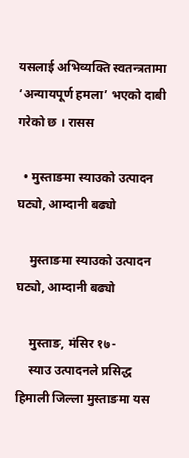यसलाई अभिव्यक्ति स्वतन्त्रतामा ‘अन्यायपूर्ण हमला’ भएको दाबी गरेको छ । रासस

  • मुस्ताङमा स्याउको उत्पादन घट्यो, आम्दानी बढ्यो

    मुस्ताङमा स्याउको उत्पादन घट्यो, आम्दानी बढ्यो

    मुस्ताङ, मंसिर १७-
    स्याउ उत्पादनले प्रसिद्ध हिमाली जिल्ला मुस्ताङमा यस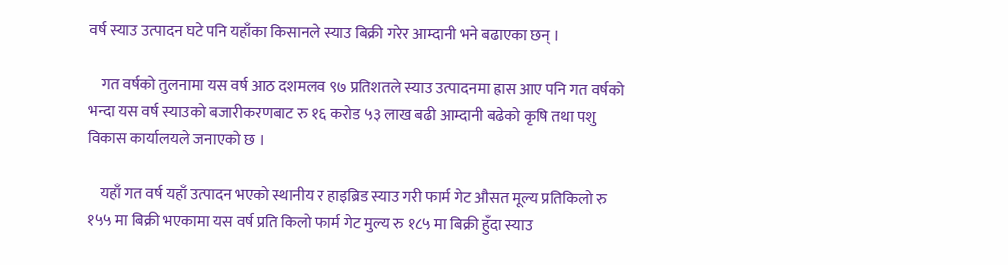वर्ष स्याउ उत्पादन घटे पनि यहाँका किसानले स्याउ बिक्री गरेर आम्दानी भने बढाएका छन् ।

    गत वर्षको तुलनामा यस वर्ष आठ दशमलव ९७ प्रतिशतले स्याउ उत्पादनमा ह्रास आए पनि गत वर्षको भन्दा यस वर्ष स्याउको बजारीकरणबाट रु १६ करोड ५३ लाख बढी आम्दानी बढेको कृषि तथा पशु विकास कार्यालयले जनाएको छ ।

    यहाँ गत वर्ष यहाँ उत्पादन भएको स्थानीय र हाइब्रिड स्याउ गरी फार्म गेट औसत मूल्य प्रतिकिलो रु १५५ मा बिक्री भएकामा यस वर्ष प्रति किलो फार्म गेट मुल्य रु १८५ मा बिक्री हुँदा स्याउ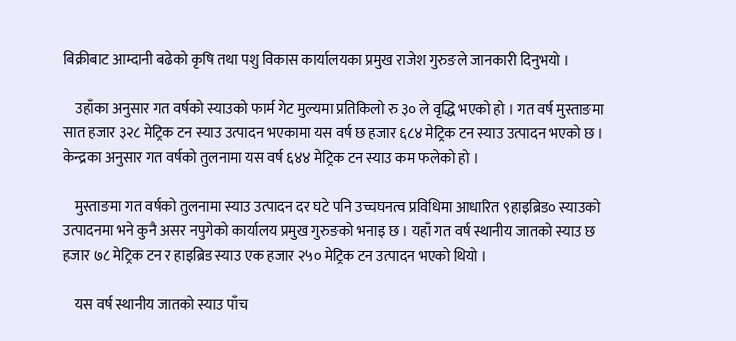बिक्रीबाट आम्दानी बढेको कृषि तथा पशु विकास कार्यालयका प्रमुख राजेश गुरुङले जानकारी दिनुभयो ।

    उहाँका अनुसार गत वर्षको स्याउको फार्म गेट मुल्यमा प्रतिकिलो रु ३० ले वृद्धि भएको हो । गत वर्ष मुस्ताङमा सात हजार ३२८ मेट्रिक टन स्याउ उत्पादन भएकामा यस वर्ष छ हजार ६८४ मेट्रिक टन स्याउ उत्पादन भएको छ । केन्द्रका अनुसार गत वर्षको तुलनामा यस वर्ष ६४४ मेट्रिक टन स्याउ कम फलेको हो ।

    मुस्ताङमा गत वर्षको तुलनामा स्याउ उत्पादन दर घटे पनि उच्चघनत्व प्रविधिमा आधारित ९हाइब्रिड० स्याउको उत्पादनमा भने कुनै असर नपुगेको कार्यालय प्रमुख गुरुङको भनाइ छ । यहाँ गत वर्ष स्थानीय जातको स्याउ छ हजार ७८ मेट्रिक टन र हाइब्रिड स्याउ एक हजार २५० मेट्रिक टन उत्पादन भएको थियो ।

    यस वर्ष स्थानीय जातको स्याउ पाँच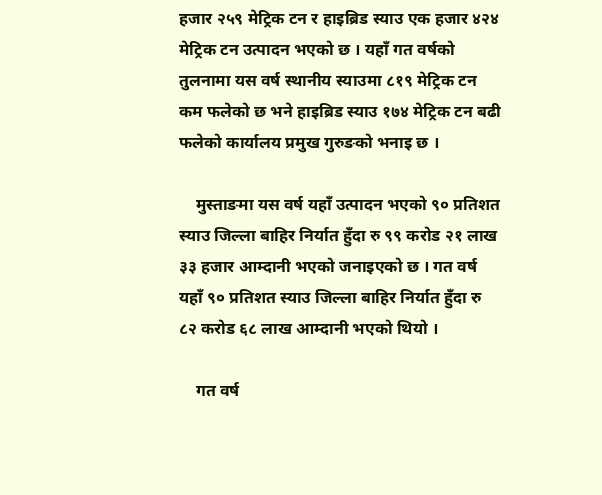हजार २५९ मेट्रिक टन र हाइब्रिड स्याउ एक हजार ४२४ मेट्रिक टन उत्पादन भएको छ । यहाँ गत वर्षको तुलनामा यस वर्ष स्थानीय स्याउमा ८१९ मेट्रिक टन कम फलेको छ भने हाइब्रिड स्याउ १७४ मेट्रिक टन बढी फलेको कार्यालय प्रमुख गुरुङको भनाइ छ ।

    मुस्ताङमा यस वर्ष यहाँ उत्पादन भएको ९० प्रतिशत स्याउ जिल्ला बाहिर निर्यात हुँदा रु ९९ करोड २१ लाख ३३ हजार आम्दानी भएको जनाइएको छ । गत वर्ष यहाँ ९० प्रतिशत स्याउ जिल्ला बाहिर निर्यात हुँदा रु ८२ करोड ६८ लाख आम्दानी भएको थियो ।

    गत वर्ष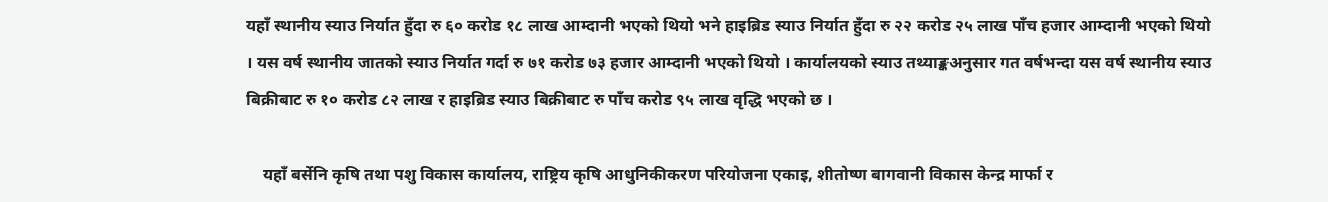यहाँ स्थानीय स्याउ निर्यात हुँदा रु ६० करोड १८ लाख आम्दानी भएको थियो भने हाइब्रिड स्याउ निर्यात हुँदा रु २२ करोड २५ लाख पाँच हजार आम्दानी भएको थियो । यस वर्ष स्थानीय जातको स्याउ निर्यात गर्दा रु ७१ करोड ७३ हजार आम्दानी भएको थियो । कार्यालयको स्याउ तथ्याङ्कअनुसार गत वर्षभन्दा यस वर्ष स्थानीय स्याउ बिक्रीबाट रु १० करोड ८२ लाख र हाइब्रिड स्याउ बिक्रीबाट रु पाँच करोड ९५ लाख वृद्धि भएको छ ।

    यहाँ बर्सेनि कृषि तथा पशु विकास कार्यालय, राष्ट्रिय कृषि आधुनिकीकरण परियोजना एकाइ, शीतोष्ण बागवानी विकास केन्द्र मार्फा र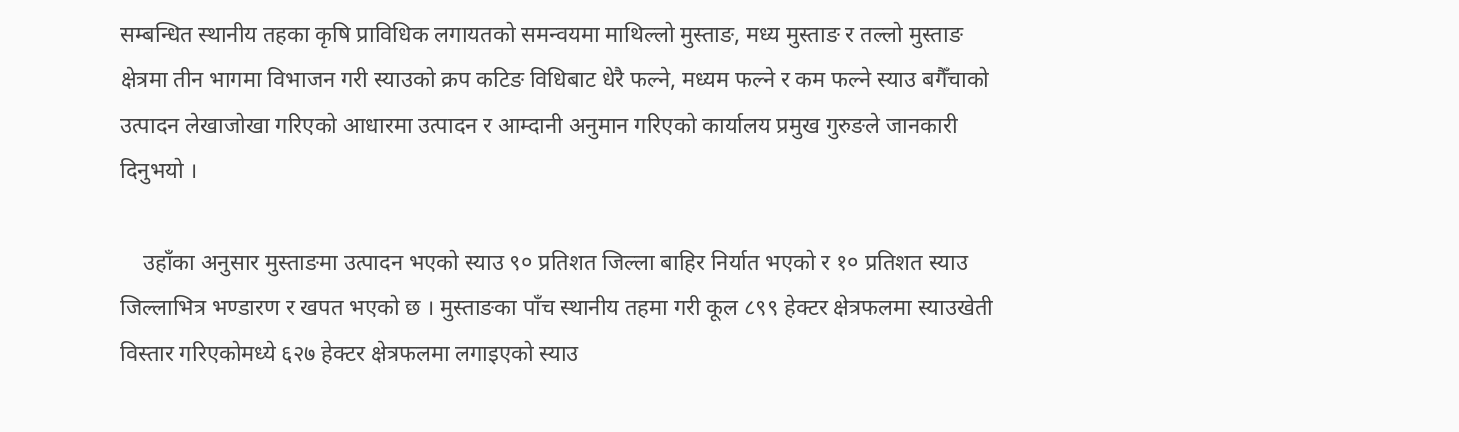सम्बन्धित स्थानीय तहका कृषि प्राविधिक लगायतको समन्वयमा माथिल्लो मुस्ताङ, मध्य मुस्ताङ र तल्लो मुस्ताङ क्षेत्रमा तीन भागमा विभाजन गरी स्याउको क्रप कटिङ विधिबाट धेरै फल्ने, मध्यम फल्ने र कम फल्ने स्याउ बगैँचाको उत्पादन लेखाजोखा गरिएको आधारमा उत्पादन र आम्दानी अनुमान गरिएको कार्यालय प्रमुख गुरुङले जानकारी दिनुभयो ।

    उहाँका अनुसार मुस्ताङमा उत्पादन भएको स्याउ ९० प्रतिशत जिल्ला बाहिर निर्यात भएको र १० प्रतिशत स्याउ जिल्लाभित्र भण्डारण र खपत भएको छ । मुस्ताङका पाँच स्थानीय तहमा गरी कूल ८९९ हेक्टर क्षेत्रफलमा स्याउखेती विस्तार गरिएकोमध्ये ६२७ हेक्टर क्षेत्रफलमा लगाइएको स्याउ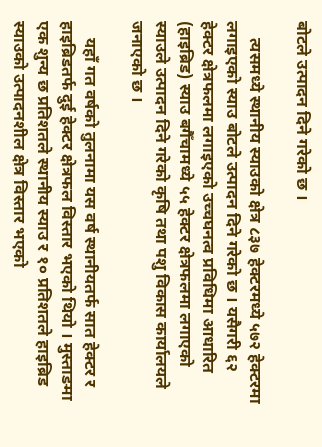बोटले उत्पादन दिने गरेको छ ।

    त्यसमध्ये स्थानीय स्याउको क्षेत्र ८३७ हेक्टरमध्ये ५७२ हेक्टरमा लगाइएको स्याउ बोटले उत्पादन दिने गरेको छ । यसैगरी ६२ हेक्टर क्षेत्रफलमा लगाइएको उच्चघनत्व प्रविधिमा आधारित (हाइब्रिड) स्याउ बगैँचामध्ये ५५ हेक्टर क्षेत्रफलमा लगाएको स्याउले उत्पादन दिने गरेको कृषि तथा पशु विकास कार्यालयले जनाएको छ ।

    यहाँ गत वर्षको तुलनामा यस वर्ष स्थानीयतर्फ सात हेक्टर र हाइब्रिडतर्फ दुई हेक्टर क्षेत्रफल विस्तार भएको थियो । मुस्ताङमा एक शुन्य छ प्रतिशतले स्थानीय स्याउ र १० प्रतिशतले हाइब्रिड स्याउको उत्पादनशील क्षेत्र विस्तार भएको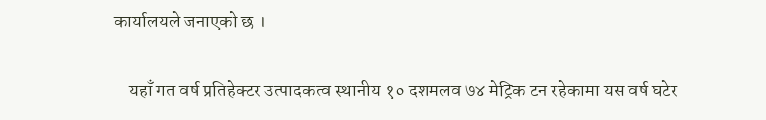कार्यालयले जनाएको छ ।

    यहाँ गत वर्ष प्रतिहेक्टर उत्पादकत्व स्थानीय १० दशमलव ७४ मेट्रिक टन रहेकामा यस वर्ष घटेर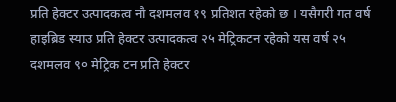प्रति हेक्टर उत्पादकत्व नौ दशमलव १९ प्रतिशत रहेको छ । यसैगरी गत वर्ष हाइब्रिड स्याउ प्रति हेक्टर उत्पादकत्व २५ मेट्रिकटन रहेको यस वर्ष २५ दशमलव ९० मेट्रिक टन प्रति हेक्टर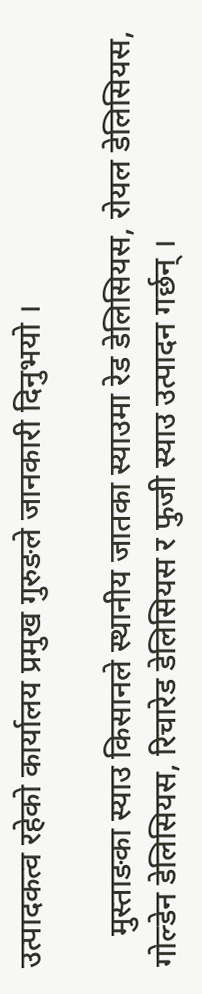उत्पादकत्व रहेको कार्यालय प्रमुख गुरुङले जानकारी दिनुभयो ।

    मुस्ताङका स्याउ किसानले स्थानीय जातका स्याउमा रेड डेलिसियस, रोयल डेलिसियस, गोल्डेन डेलिसियस, रिचारेड डेलिसियस र फुजी स्याउ उत्पादन गर्छन् ।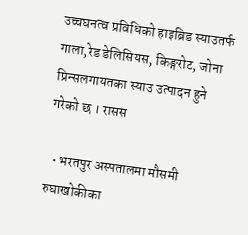उच्चघनत्व प्रविधिको हाइब्रिड स्याउतर्फ गाला,रेड डेलिसियस, किङ्गरोट, जोना प्रिन्सलगायतका स्याउ उत्पादन हुने गरेको छ । रासस

  • भरतपुर अस्पतालमा मौसमी रुघाखोकीका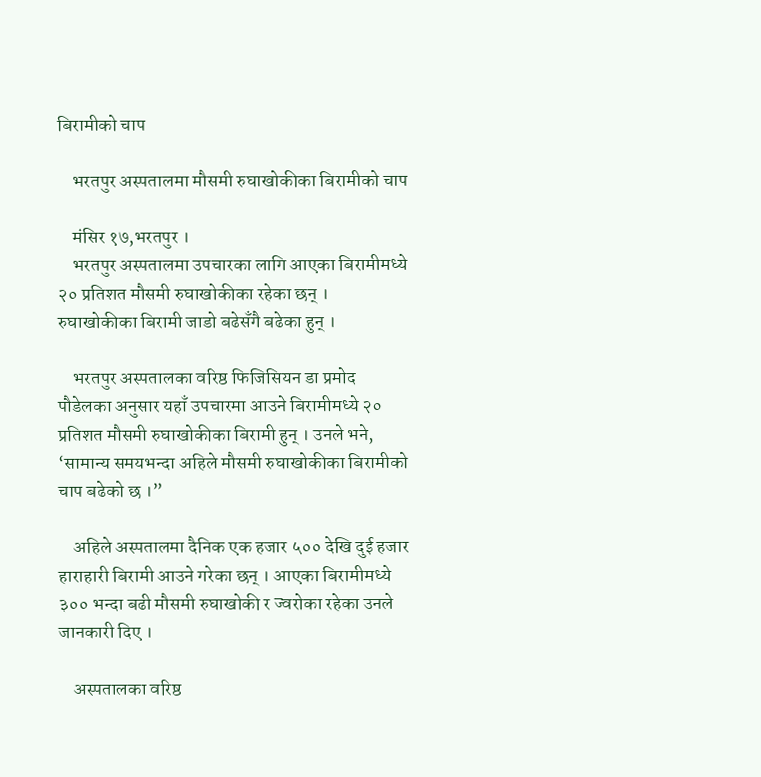बिरामीको चाप

    भरतपुर अस्पतालमा मौसमी रुघाखोकीका बिरामीको चाप

    मंसिर १७,भरतपुर ।
    भरतपुर अस्पतालमा उपचारका लागि आएका बिरामीमध्ये २० प्रतिशत मौसमी रुघाखोकीका रहेका छन् । रुघाखोकीका बिरामी जाडो बढेसँगै बढेका हुन् ।

    भरतपुर अस्पतालका वरिष्ठ फिजिसियन डा प्रमोद पौडेलका अनुसार यहाँ उपचारमा आउने बिरामीमध्ये २० प्रतिशत मौसमी रुघाखोकीका बिरामी हुन् । उनले भने, ‘सामान्य समयभन्दा अहिले मौसमी रुघाखोकीका बिरामीको चाप बढेको छ ।”

    अहिले अस्पतालमा दैनिक एक हजार ५०० देखि दुई हजार हाराहारी बिरामी आउने गरेका छन् । आएका बिरामीमध्ये ३०० भन्दा बढी मौसमी रुघाखोकी र ज्वरोका रहेका उनले जानकारी दिए ।

    अस्पतालका वरिष्ठ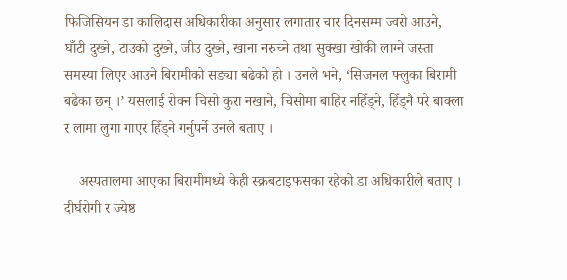फिजिसियन डा कालिदास अधिकारीका अनुसार लगातार चार दिनसम्म ज्वरो आउने, घाँटी दुख्ने, टाउको दुख्ने, जीउ दुख्ने, खाना नरुच्ने तथा सुक्खा खोकी लाग्ने जस्ता समस्या लिएर आउने बिरामीको सङ्या बढेको हो । उनले भने, ‘सिजनल फ्लुका बिरामी बढेका छन् ।’ यसलाई रोक्न चिसो कुरा नखाने, चिसोमा बाहिर नहिँड्ने, हिँड्नै परे बाक्ला र लामा लुगा गाएर हिँड्ने गर्नुपर्ने उनले बताए ।

    अस्पतालमा आएका बिरामीमध्ये केही स्क्रबटाइफसका रहेको डा अधिकारीले बताए । दीर्घरोगी र ज्येष्ठ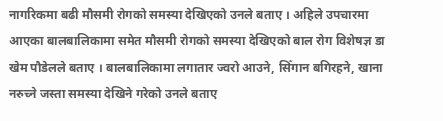नागरिकमा बढी मौसमी रोगको समस्या देखिएको उनले बताए । अहिले उपचारमा आएका बालबालिकामा समेत मौसमी रोगको समस्या देखिएको बाल रोग विशेषज्ञ डा खेम पौडेलले बताए । बालबालिकामा लगातार ज्वरो आउने, सिँगान बगिरहने, खाना नरुच्ने जस्ता समस्या देखिने गरेको उनले बताए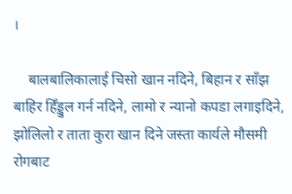।

    बालबालिकालाई चिसो खान नदिने, बिहान र साँझ बाहिर हिँड्डुल गर्न नदिने, लामो र न्यानो कपडा लगाइदिने, झोलिलो र ताता कुरा खान दिने जस्ता कार्यले मौसमी रोगबाट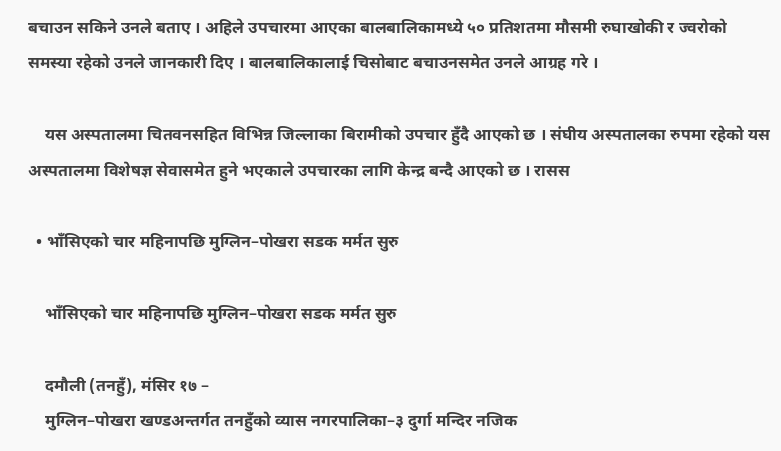बचाउन सकिने उनले बताए । अहिले उपचारमा आएका बालबालिकामध्ये ५० प्रतिशतमा मौसमी रुघाखोकी र ज्वरोको समस्या रहेको उनले जानकारी दिए । बालबालिकालाई चिसोबाट बचाउनसमेत उनले आग्रह गरे ।

    यस अस्पतालमा चितवनसहित विभिन्न जिल्लाका बिरामीको उपचार हुँदै आएको छ । संघीय अस्पतालका रुपमा रहेको यस अस्पतालमा विशेषज्ञ सेवासमेत हुने भएकाले उपचारका लागि केन्द्र बन्दै आएको छ । रासस

  • भाँसिएको चार महिनापछि मुग्लिन–पोखरा सडक मर्मत सुरु

    भाँसिएको चार महिनापछि मुग्लिन–पोखरा सडक मर्मत सुरु

    दमौली (तनहुँ), मंसिर १७ –
    मुग्लिन–पोखरा खण्डअन्तर्गत तनहुँको व्यास नगरपालिका–३ दुर्गा मन्दिर नजिक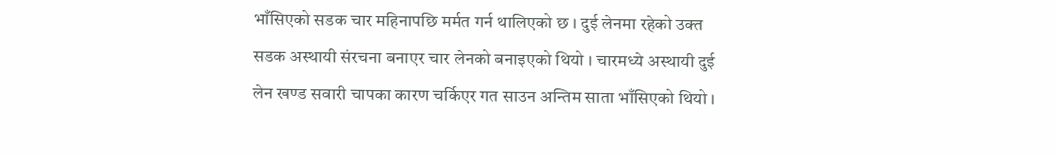भाँसिएको सडक चार महिनापछि मर्मत गर्न थालिएको छ । दुई लेनमा रहेको उक्त सडक अस्थायी संरचना बनाएर चार लेनको बनाइएको थियो । चारमध्ये अस्थायी दुई लेन खण्ड सवारी चापका कारण चर्किएर गत साउन अन्तिम साता भाँसिएको थियो ।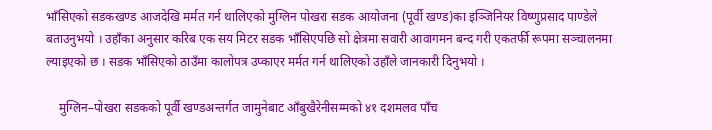भाँसिएको सडकखण्ड आजदेखि मर्मत गर्न थालिएको मुग्लिन पोखरा सडक आयोजना (पूर्वी खण्ड)का इञ्जिनियर विष्णुप्रसाद पाण्डेले बताउनुभयो । उहाँका अनुसार करिब एक सय मिटर सडक भाँसिएपछि सो क्षेत्रमा सवारी आवागमन बन्द गरी एकतर्फी रूपमा सञ्चालनमा ल्याइएको छ । सडक भाँसिएको ठाउँमा कालोपत्र उप्काएर मर्मत गर्न थालिएको उहाँले जानकारी दिनुभयो ।

    मुग्लिन–पोखरा सडकको पूर्वी खण्डअन्तर्गत जामुनेबाट आँबुखैरेनीसम्मको ४१ दशमलव पाँच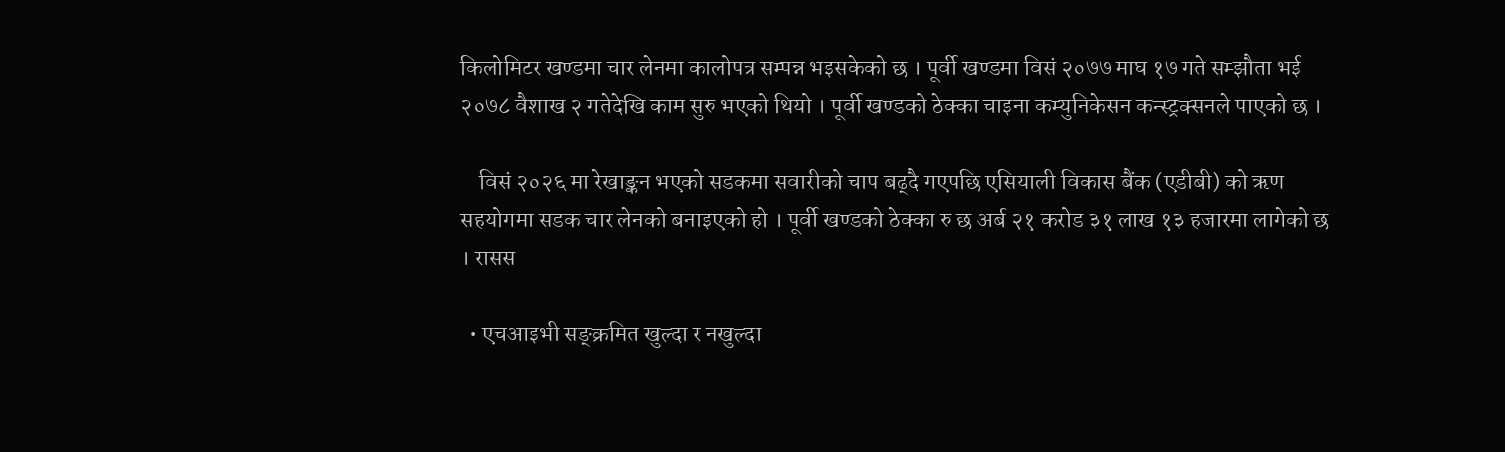किलोमिटर खण्डमा चार लेनमा कालोपत्र सम्पन्न भइसकेको छ । पूर्वी खण्डमा विसं २०७७ माघ १७ गते सम्झौता भई २०७८ वैशाख २ गतेदेखि काम सुरु भएको थियो । पूर्वी खण्डको ठेक्का चाइना कम्युनिकेसन कन्स्ट्रक्सनले पाएको छ ।

    विसं २०२६ मा रेखाङ्कन भएको सडकमा सवारीको चाप बढ्दै गएपछि एसियाली विकास बैंक (एडीबी) को ऋण सहयोगमा सडक चार लेनको बनाइएको हो । पूर्वी खण्डको ठेक्का रु छ अर्ब २१ करोड ३१ लाख १३ हजारमा लागेको छ । रासस

  • एचआइभी सङ्क्रमित खुल्दा र नखुल्दा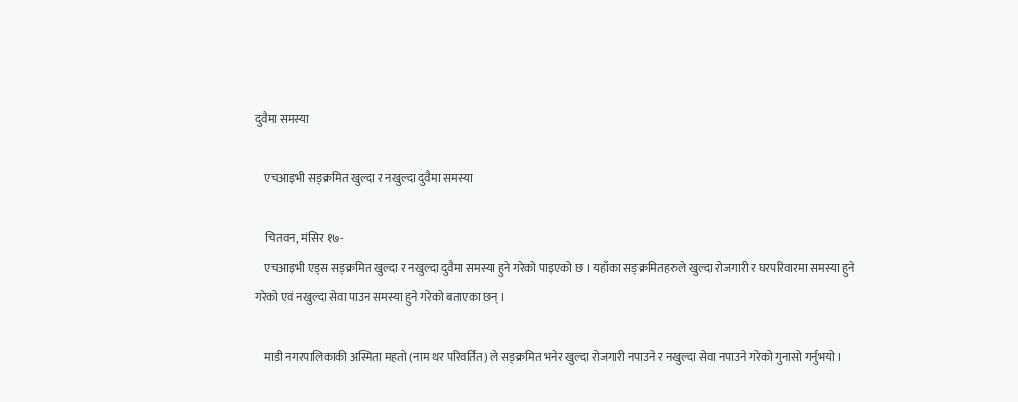दुवैमा समस्या

    एचआइभी सङ्क्रमित खुल्दा र नखुल्दा दुवैमा समस्या

    चितवन, मंसिर १७-
    एचआइभी एड्स सङ्क्रमित खुल्दा र नखुल्दा दुवैमा समस्या हुने गरेको पाइएको छ । यहाँका सङ्क्रमितहरुले खुल्दा रोजगारी र घरपरिवारमा समस्या हुने गरेको एवं नखुल्दा सेवा पाउन समस्या हुने गरेको बताएका छन् ।

    माडी नगरपालिकाकी अस्मिता महतो (नाम थर परिवर्तित) ले सङ्क्रमित भनेर खुल्दा रोजगारी नपाउने र नखुल्दा सेवा नपाउने गरेको गुनासो गर्नुभयो ।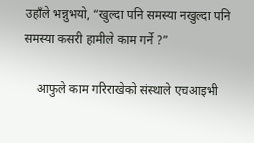उहाँले भन्नुभयो, “खुल्दा पनि समस्या नखुल्दा पनि समस्या कसरी हामीले काम गर्ने ?”

    आफुले काम गरिराखेको संस्थाले एचआइभी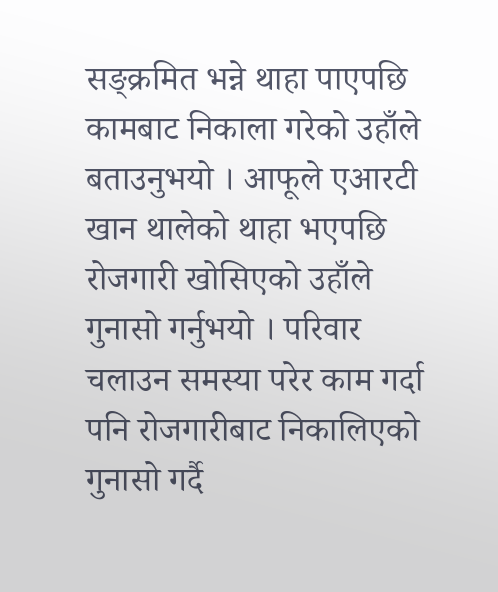सङ्क्रमित भन्ने थाहा पाएपछि कामबाट निकाला गरेको उहाँले बताउनुभयो । आफूले एआरटी खान थालेको थाहा भएपछि रोजगारी खोसिएको उहाँले गुनासो गर्नुभयो । परिवार चलाउन समस्या परेर काम गर्दा पनि रोजगारीबाट निकालिएको गुनासो गर्दै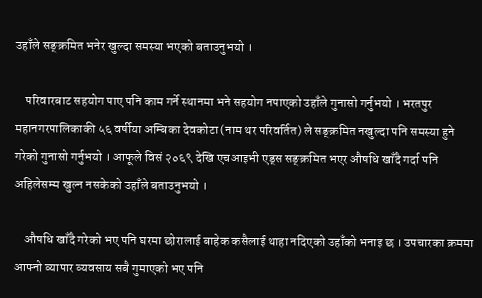उहाँले सङ्क्रमित भनेर खुल्दा समस्या भएको बताउनुभयो ।

    परिवारबाट सहयोग पाए पनि काम गर्ने स्थानमा भने सहयोग नपाएको उहाँले गुनासो गर्नुभयो । भरतपुर महानगरपालिकाकी ५६ वर्षीया अम्बिका देवकोटा (नाम थर परिवर्तित) ले सङ्क्रमित नखुल्दा पनि समस्या हुने गरेको गुनासो गर्नुभयो । आफूले विसं २०६९ देखि एचआइभी एड्स सङ्क्रमित भएर औषधि खाँदै गर्दा पनि अहिलेसम्म खुल्न नसकेको उहाँले बताउनुभयो ।

    औषधि खाँदै गरेको भए पनि घरमा छोरालाई बाहेक कसैलाई थाहा नदिएको उहाँको भनाइ छ । उपचारका क्रममा आफ्नो व्यापार व्यवसाय सबै गुमाएको भए पनि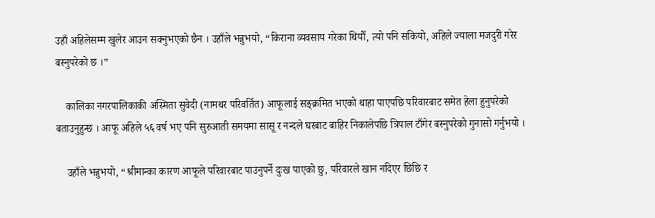उहाँ अहिलेसम्म खुलेर आउन सक्नुभएको छैन । उहाँले भन्नुभयो, “किराना व्यवसाय गरेका थियौँ, त्यो पनि सकियो, अहिले ज्याला मजदुरी गरेर बस्नुपरेको छ ।”

    कालिका नगरपालिकाकी अस्मिता सुवेदी (नामथर परिवर्तित) आफूलाई सङ्क्रमित भएको थाहा पाएपछि परिवारबाट समेत हेला हुनुपरेको बताउनुहुन्छ । आफू अहिले ५६ वर्ष भए पनि सुरुआती समयमा सासू र नन्दले घरबाट बाहिर निकालेपछि त्रिपाल टाँगेर बस्नुपरेको गुनासो गर्नुभयो ।

    उहाँले भन्नुभयो, “श्रीमान्का कारण आफूले परिवारबाट पाउनुपर्ने दुःख पाएको छु, परिवारले खान नदिएर छिछि र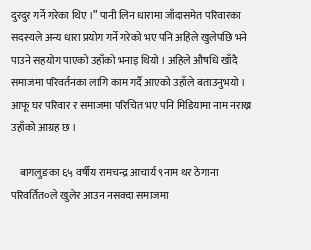दुरदुर गर्ने गरेका थिए ।” पानी लिन धारामा जाँदासमेत परिवारका सदस्यले अन्य धारा प्रयोग गर्ने गरेको भए पनि अहिले खुलेपछि भने पाउने सहयोग पाएको उहाँको भनाइ थियो । अहिले औषधि खाँदै समाजमा परिवर्तनका लागि काम गर्दै आएको उहाँले बताउनुभयो । आफू घर परिवार र समाजमा परिचित भए पनि मिडियामा नाम नराख्न उहाँको आग्रह छ ।

    बागलुङका ६५ वर्षीय रामचन्द्र आचार्य ९नाम थर ठेगाना परिवर्तित०ले खुलेर आउन नसक्दा समाजमा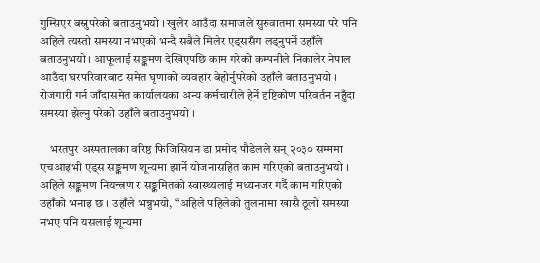गुम्सिएर बस्नुपरेको बताउनुभयो । खुलेर आउँदा समाजले सुरुवातमा समस्या परे पनि अहिले त्यस्तो समस्या नभएको भन्दै सबैले मिलेर एड्ससँग लड्नुपर्ने उहाँले बताउनुभयो । आफूलाई सङ्क्रमण देखिएपछि काम गरेको कम्पनीले निकालेर नेपाल आउँदा घरपरिवारबाट समेत घृणाको व्यवहार बेहोर्नुपरेको उहाँले बताउनुभयो । रोजगारी गर्न जाँदासमेत कार्यालयका अन्य कर्मचारीले हेर्ने दृष्टिकोण परिवर्तन नहुँदा समस्या झेल्नु परेको उहाँले बताउनुभयो ।

    भरतपुर अस्पतालका वरिष्ठ फिजिसियन डा प्रमोद पौडेलले सन् २०३० सम्ममा एचआइभी एड्स सङ्क्रमण शून्यमा झार्ने योजनासहित काम गरिएको बताउनुभयो । अहिले सङ्क्रमण नियन्त्रण र सङ्क्रमितको स्वास्थ्यलाई मध्यनजर गर्दै काम गरिएको उहाँको भनाइ छ । उहाँले भन्नुभयो, “अहिले पहिलेको तुलनामा खासै ठूलो समस्या नभए पनि यसलाई शून्यमा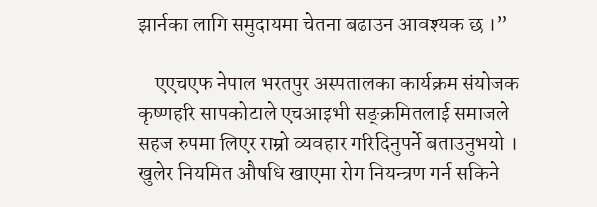झार्नका लागि समुदायमा चेतना बढाउन आवश्यक छ ।”

    एएचएफ नेपाल भरतपुर अस्पतालका कार्यक्रम संयोजक कृष्णहरि सापकोटाले एचआइभी सङ्क्रमितलाई समाजले सहज रुपमा लिएर राम्रो व्यवहार गरिदिनुपर्ने बताउनुभयो । खुलेर नियमित औषधि खाएमा रोग नियन्त्रण गर्न सकिने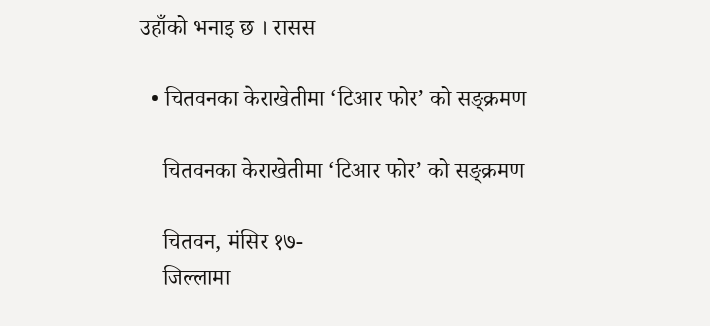उहाँको भनाइ छ । रासस

  • चितवनका केराखेतीमा ‘टिआर फोर’ को सङ्क्रमण

    चितवनका केराखेतीमा ‘टिआर फोर’ को सङ्क्रमण

    चितवन, मंसिर १७-
    जिल्लामा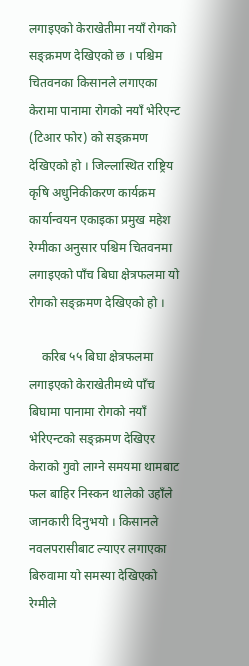लगाइएको केराखेतीमा नयाँ रोगको सङ्क्रमण देखिएको छ । पश्चिम चितवनका किसानले लगाएका केरामा पानामा रोगको नयाँ भेरिएन्ट (टिआर फोर) को सङ्क्रमण देखिएको हो । जिल्लास्थित राष्ट्रिय कृषि अधुनिकीकरण कार्यक्रम कार्यान्वयन एकाइका प्रमुख महेश रेग्मीका अनुसार पश्चिम चितवनमा लगाइएको पाँच बिघा क्षेत्रफलमा यो रोगको सङ्क्रमण देखिएको हो ।

    करिब ५५ बिघा क्षेत्रफलमा लगाइएको केराखेतीमध्ये पाँच बिघामा पानामा रोगको नयाँ भेरिएन्टको सङ्क्रमण देखिएर केराको गुवो लाग्ने समयमा थामबाट फल बाहिर निस्कन थालेको उहाँले जानकारी दिनुभयो । किसानले नवलपरासीबाट ल्याएर लगाएका बिरुवामा यो समस्या देखिएको रेग्मीले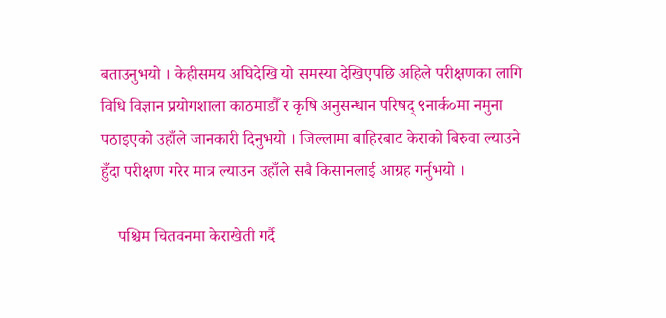बताउनुभयो । केहीसमय अघिदेखि यो समस्या देखिएपछि अहिले परीक्षणका लागि विधि विज्ञान प्रयोगशाला काठमाडौँ र कृषि अनुसन्धान परिषद् ९नार्क०मा नमुना पठाइएको उहाँले जानकारी दिनुभयो । जिल्लामा बाहिरबाट केराको बिरुवा ल्याउने हुँदा परीक्षण गरेर मात्र ल्याउन उहाँले सबै किसानलाई आग्रह गर्नुभयो ।

    पश्चिम चितवनमा केराखेती गर्दै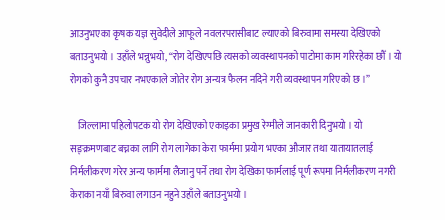आउनुभएका कृषक यज्ञ सुवेदीले आफूले नवलरपरासीबाट ल्याएको बिरुवामा समस्या देखिएको बताउनुभयो । उहाँले भन्नुभयो, “रोग देखिएपछि त्यसको व्यवस्थापनको पाटोमा काम गरिरहेका छौँ । यो रोगको कुनै उपचार नभएकाले जोतेर रोग अन्यत्र फैलन नदिने गरी व्यवस्थापन गरिएको छ ।”

    जिल्लामा पहिलोपटक यो रोग देखिएको एकाइका प्रमुख रेग्मीले जानकारी दिनुभयो । यो सङ्क्रमणबाट बच्नका लागि रोग लागेका केरा फार्ममा प्रयोग भएका औजार तथा यातायातलाई निर्मलीकरण गरेर अन्य फार्ममा लैजानु पर्ने तथा रोग देखिका फार्मलाई पूर्ण रूपमा निर्मलीकरण नगरी केराका नयाँ बिरुवा लगाउन नहुने उहाँले बताउनुभयो ।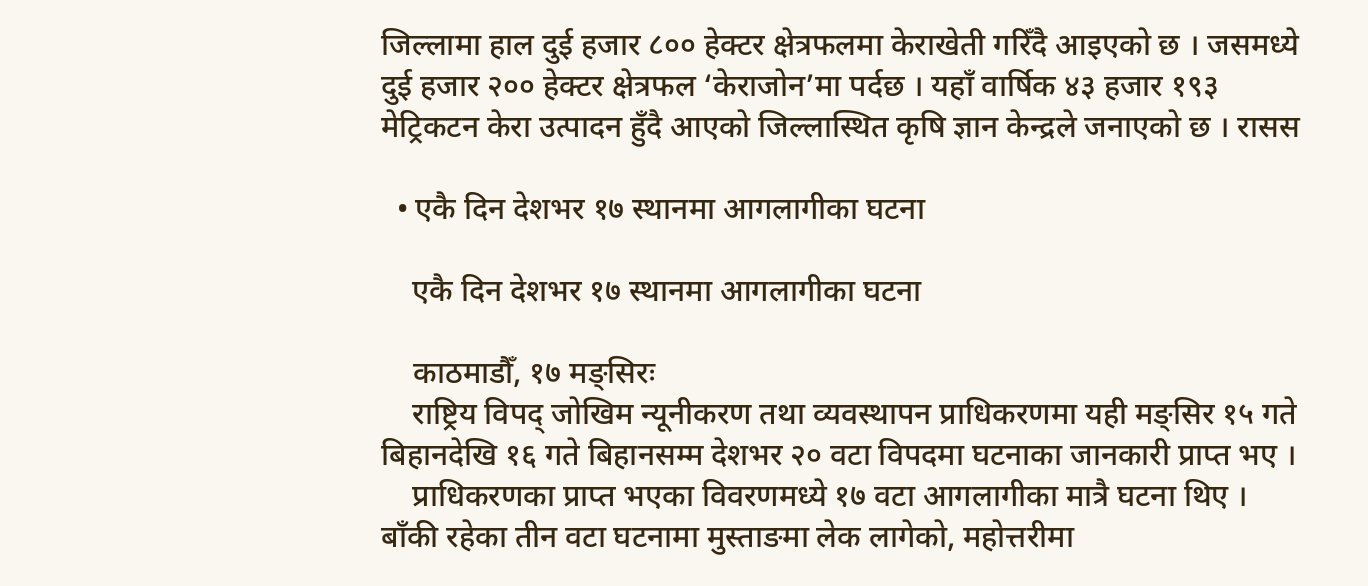जिल्लामा हाल दुई हजार ८०० हेक्टर क्षेत्रफलमा केराखेती गरिँदै आइएको छ । जसमध्ये दुई हजार २०० हेक्टर क्षेत्रफल ‘केराजोन’मा पर्दछ । यहाँ वार्षिक ४३ हजार १९३ मेट्रिकटन केरा उत्पादन हुँदै आएको जिल्लास्थित कृषि ज्ञान केन्द्रले जनाएको छ । रासस

  • एकै दिन देशभर १७ स्थानमा आगलागीका घटना

    एकै दिन देशभर १७ स्थानमा आगलागीका घटना

    काठमाडौँ, १७ मङ्सिरः
    राष्ट्रिय विपद् जोखिम न्यूनीकरण तथा व्यवस्थापन प्राधिकरणमा यही मङ्सिर १५ गते बिहानदेखि १६ गते बिहानसम्म देशभर २० वटा विपदमा घटनाका जानकारी प्राप्त भए ।
    प्राधिकरणका प्राप्त भएका विवरणमध्ये १७ वटा आगलागीका मात्रै घटना थिए । बाँकी रहेका तीन वटा घटनामा मुस्ताङमा लेक लागेको, महोत्तरीमा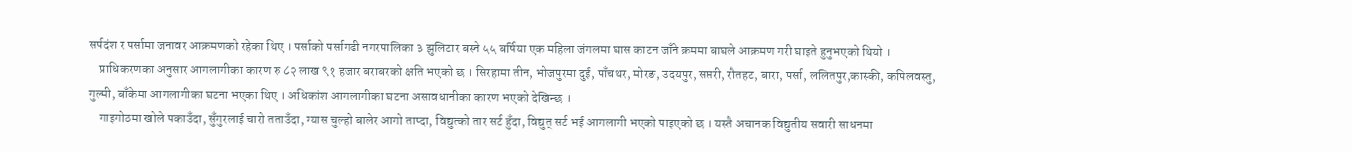सर्पदंश र पर्सामा जनावर आक्रमणको रहेका थिए । पर्साको पर्सागढी नगरपालिका ३ झुलिटार बस्ने ५५ बर्षिया एक महिला जंगलमा घास काटन जाँने क्रममा बाघले आक्रमण गरी घाइते हुनुभएको थियो ।
    प्राधिकरणका अनुसार आगलागीका कारण रु ८२ लाख ९१ हजार बराबरको क्षति भएको छ । सिरहामा तीन, भोजपुरमा दुई, पाँचथर, मोरङ, उदयपुर, सप्तरी, रौतहट, बारा, पर्सा, ललितपुर,कास्की, कपिलवस्तु, गुल्मी, बाँकेमा आगलागीका घटना भएका थिए । अधिकांश आगलागीका घटना असावधानीका कारण भएको देखिन्छ ।
    गाइगोठमा खोले पकाउँदा, सुँगुरलाई चारो तताउँदा, ग्यास चुल्हो बालेर आगो ताप्दा, विद्युत्को तार सर्ट हुँदा, विद्युत् सर्ट भई आगलागी भएको पाइएको छ । यस्तै अचानक विद्युतीय सवारी साधनमा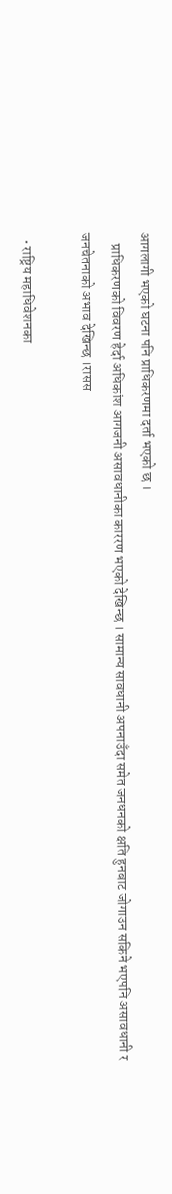आगलागी भएको घटना पनि प्राधिकरणमा दर्ता भएको छ ।
    प्राधिकरणको विवरण हेर्दा अधिकांश आगजनी असावधानीका काररण भएको देखिन्छ । सामान्य सावधानी अपनाउँदा समेत जनधनको क्षति हुनबाट जोगाउन सकिने भएपनि असावधानी र जनचेतनाको अभाव देखिन्छ ।रासस

  • राष्ट्रिय महाधिवेशनका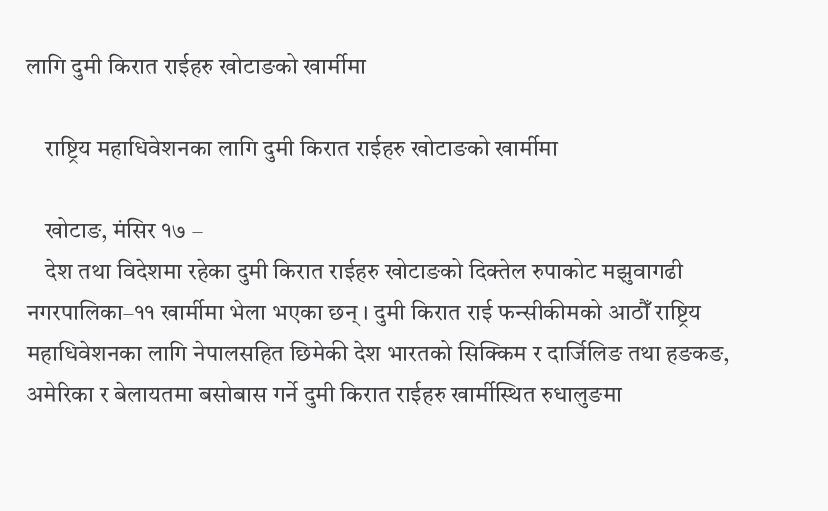लागि दुमी किरात राईहरु खोटाङको खार्मीमा

    राष्ट्रिय महाधिवेशनका लागि दुमी किरात राईहरु खोटाङको खार्मीमा

    खोटाङ, मंसिर १७ –
    देश तथा विदेशमा रहेका दुमी किरात राईहरु खोटाङको दिक्तेल रुपाकोट मझुवागढी नगरपालिका–११ खार्मीमा भेला भएका छन् । दुमी किरात राई फन्सीकीमको आठौँ राष्ट्रिय महाधिवेशनका लागि नेपालसहित छिमेकी देश भारतको सिक्किम र दार्जिलिङ तथा हङकङ, अमेरिका र बेलायतमा बसोबास गर्ने दुमी किरात राईहरु खार्मीस्थित रुधालुङमा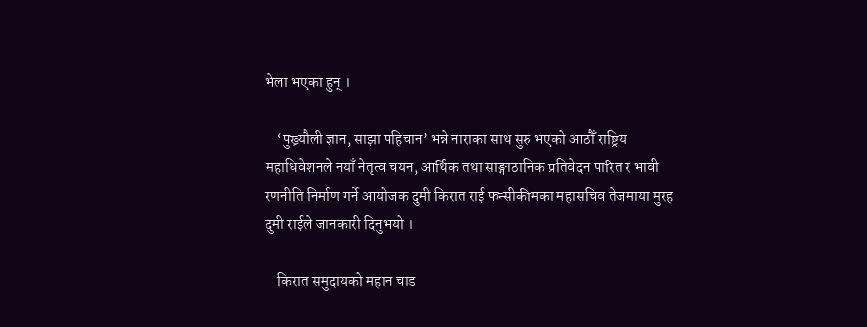भेला भएका हुन् ।

    ‘पुख्र्यौली ज्ञान, साझा पहिचान’ भन्ने नाराका साथ सुरु भएको आठौँ राष्ट्रिय महाधिवेशनले नयाँ नेतृत्व चयन, आर्थिक तथा साङ्गाठानिक प्रतिवेदन पारित र भावी रणनीति निर्माण गर्ने आयोजक दुमी किरात राई फन्सीकीमका महासचिव तेजमाया मुरह दुमी राईले जानकारी दिनुभयो ।

    किरात समुदायको महान चाड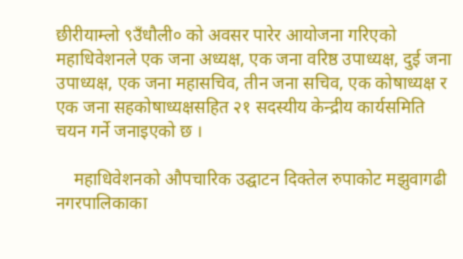छीरीयाम्लो ९उँधौली० को अवसर पारेर आयोजना गरिएको महाधिवेशनले एक जना अध्यक्ष, एक जना वरिष्ठ उपाध्यक्ष, दुई जना उपाध्यक्ष, एक जना महासचिव, तीन जना सचिव, एक कोषाध्यक्ष र एक जना सहकोषाध्यक्षसहित २१ सदस्यीय केन्द्रीय कार्यसमिति चयन गर्ने जनाइएको छ ।

    महाधिवेशनको औपचारिक उद्घाटन दिक्तेल रुपाकोट मझुवागढी नगरपालिकाका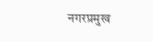नगरप्रमुख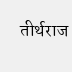तीर्थराज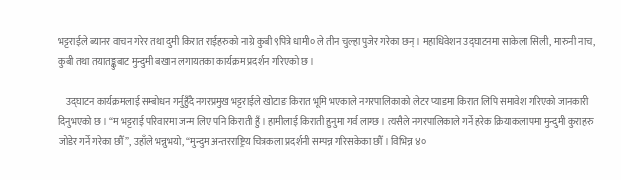भट्टराईले ब्यानर वाचन गरेर तथा दुमी किरात राईहरुको नाग्रे कुबी ९पित्रे धामी० ले तीन चुल्हा पुजेर गरेका छन् । महाधिवेशन उद्घाटनमा साकेला सिली, मारुनी नाच, कुबी तथा तयातङ्कुबाट मुन्दुमी बखान लगायतका कार्यक्रम प्रदर्शन गरिएको छ ।

    उद्घाटन कार्यक्रमलाई सम्बोधन गर्नुहुँदै नगरप्रमुख भट्टराईले खोटाङ किरात भूमि भएकाले नगरपालिकाको लेटर प्याडमा किरात लिपि समावेश गरिएको जानकारी दिनुभएको छ । “म भट्टराई परिवारमा जन्म लिए पनि किराती हुँ । हामीलाई किराती हुनुमा गर्व लाग्छ । त्यसैले नगरपालिकाले गर्ने हरेक क्रियाकलापमा मुन्दुमी कुराहरु जोडेर गर्ने गरेका छौँ”, उहाँले भन्नुभयो, “मुन्दुम अन्तरराष्ट्रिय चित्रकला प्रदर्शनी सम्पन्न गरिसकेका छौँ । विभिन्न ४०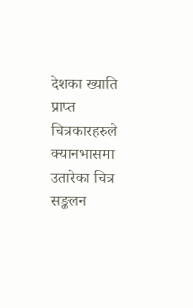देशका ख्याति प्राप्त चित्रकारहरुले क्यानभासमा उतारेका चित्र सङ्कलन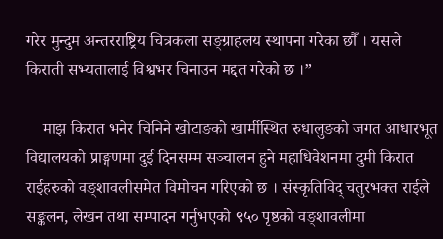गरेर मुन्दुम अन्तरराष्ट्रिय चित्रकला सङ्ग्राहलय स्थापना गरेका छौँ । यसले किराती सभ्यतालाई विश्वभर चिनाउन मद्दत गरेको छ ।”

    माझ किरात भनेर चिनिने खोटाङको खार्मीस्थित रुधालुङको जगत आधारभूत विद्यालयको प्राङ्गणमा दुई दिनसम्म सञ्चालन हुने महाधिवेशनमा दुमी किरात राईहरुको वङ्शावलीसमेत विमोचन गरिएको छ । संस्कृतिविद् चतुरभक्त राईले सङ्कलन, लेखन तथा सम्पादन गर्नुभएको ९५० पृष्ठको वङ्शावलीमा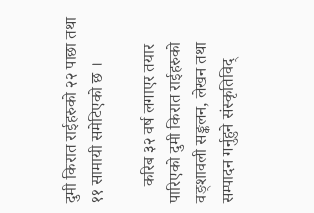दुमी किरात राईहरुको २२ पाछा तथा ११ सामायी समेटिएको छ ।

    करिब ३२ वर्ष लगाएर तयार पारिएको दुमी किरात राईहरुको वङ्शावली सङ्कलन, लेखन तथा सम्पादन गर्नुहुने संस्कृतिविद्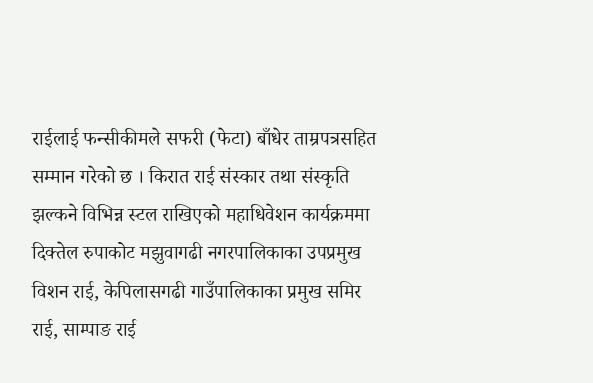राईलाई फन्सीकीमले सफरी (फेटा) बाँधेर ताम्रपत्रसहित सम्मान गरेको छ । किरात राई संस्कार तथा संस्कृति झल्कने विभिन्न स्टल राखिएको महाधिवेशन कार्यक्रममा दिक्तेल रुपाकोट मझुवागढी नगरपालिकाका उपप्रमुख विशन राई, केपिलासगढी गाउँपालिकाका प्रमुख समिर राई, साम्पाङ राई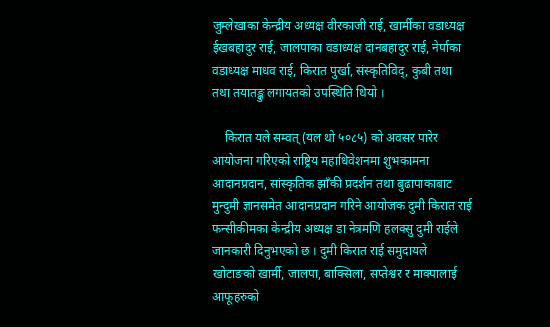जुम्लेखाका केन्द्रीय अध्यक्ष वीरकाजी राई, खार्मीका वडाध्यक्ष ईखबहादुर राई, जालपाका वडाध्यक्ष दानबहादुर राई, नेर्पाका वडाध्यक्ष माधव राई, किरात पुर्खा, संस्कृतिविद्, कुबी तथा तथा तयातङ्कु लगायतको उपस्थिति थियो ।

    किरात यले सम्वत् (यल थो ५०८५) को अवसर पारेर आयोजना गरिएको राष्ट्रिय महाधिवेशनमा शुभकामना आदानप्रदान, सांस्कृतिक झाँकी प्रदर्शन तथा बुढापाकाबाट मुन्दुमी ज्ञानसमेत आदानप्रदान गरिने आयोजक दुमी किरात राई फन्सीकीमका केन्द्रीय अध्यक्ष डा नेत्रमणि हलक्सु दुमी राईले जानकारी दिनुभएको छ । दुमी किरात राई समुदायले खोटाङको खार्मी, जालपा, बाक्सिला, सप्तेश्वर र माक्पालाई आफूहरुको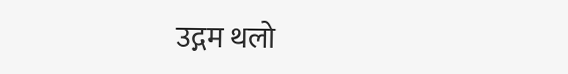उद्गम थलो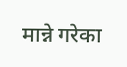मान्ने गरेका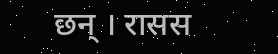छन् । रासस